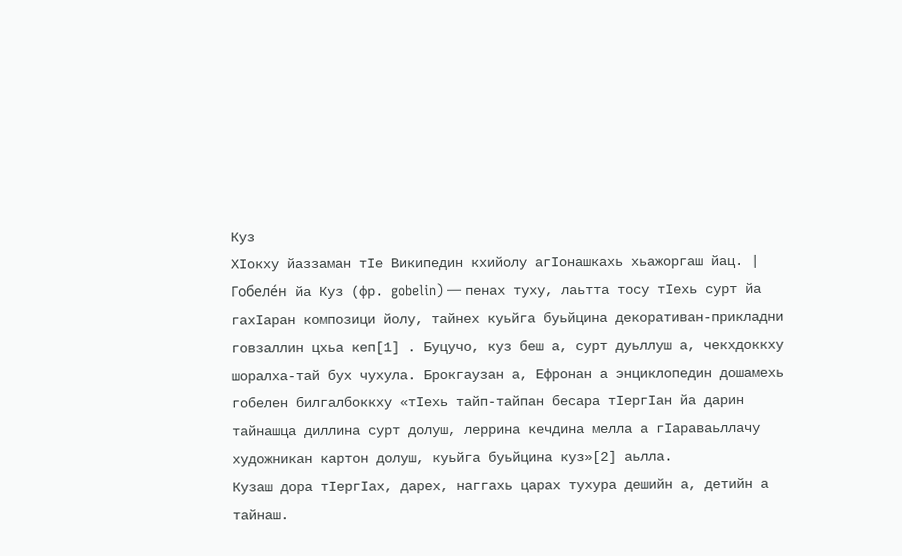Куз
ХӀокху йаззаман тӀе Википедин кхийолу агӀонашкахь хьажоргаш йац. |
Гобеле́н йа Куз (фр. gobelin) — пенах туху, лаьтта тосу тӀехь сурт йа гахӀаран композици йолу, тайнех куьйга буьйцина декоративан-прикладни говзаллин цхьа кеп[1] . Буцучо, куз беш а, сурт дуьллуш а, чекхдоккху шоралха-тай бух чухула. Брокгаузан а, Ефронан а энциклопедин дошамехь гобелен билгалбоккху «тӀехь тайп-тайпан бесара тӀергӀан йа дарин тайнашца диллина сурт долуш, леррина кечдина мелла а гӀараваьллачу художникан картон долуш, куьйга буьйцина куз»[2] аьлла.
Кузаш дора тӀергӀах, дарех, наггахь царах тухура дешийн а, детийн а тайнаш.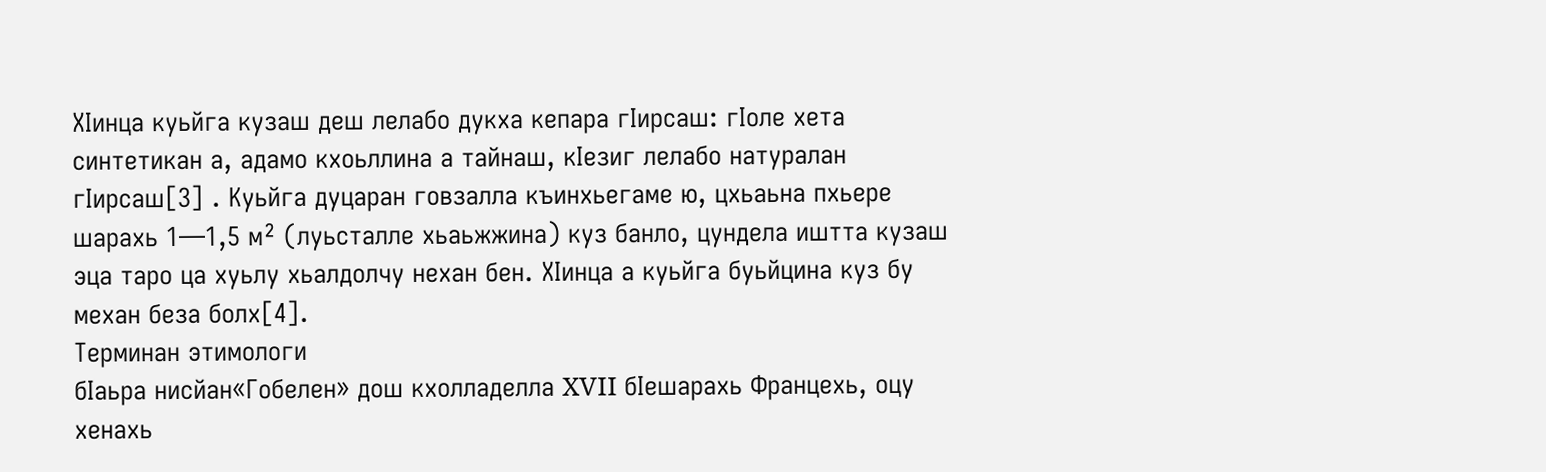ХӀинца куьйга кузаш деш лелабо дукха кепара гӀирсаш: гӀоле хета синтетикан а, адамо кхоьллина а тайнаш, кӀезиг лелабо натуралан гӀирсаш[3] . Куьйга дуцаран говзалла къинхьегаме ю, цхьаьна пхьере шарахь 1—1,5 м² (луьсталле хьаьжжина) куз банло, цундела иштта кузаш эца таро ца хуьлу хьалдолчу нехан бен. ХӀинца а куьйга буьйцина куз бу механ беза болх[4].
Терминан этимологи
бӀаьра нисйан«Гобелен» дош кхолладелла XVII бӀешарахь Францехь, оцу хенахь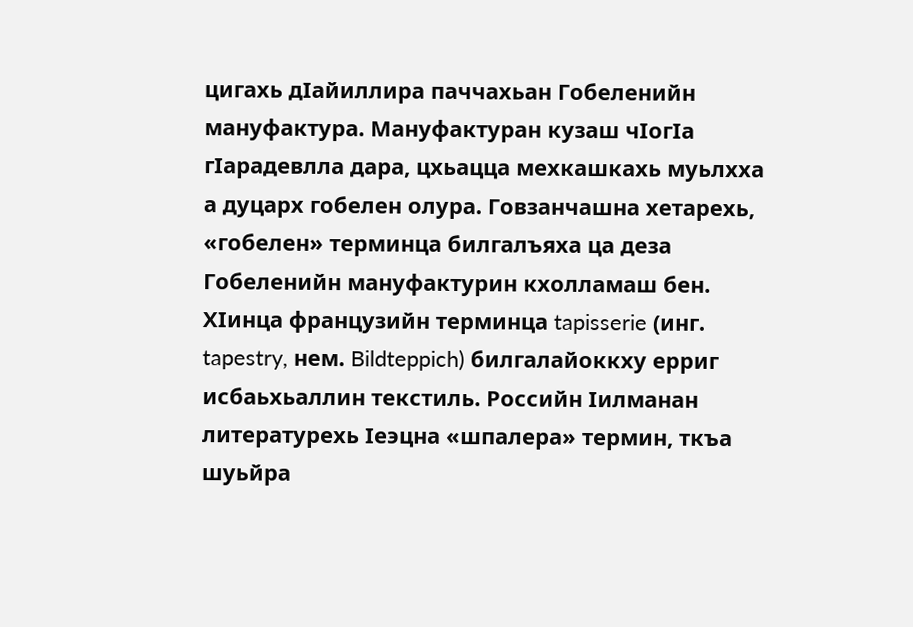цигахь дӀайиллира паччахьан Гобеленийн мануфактура. Мануфактуран кузаш чӀогӀа гӀарадевлла дара, цхьацца мехкашкахь муьлхха а дуцарх гобелен олура. Говзанчашна хетарехь, «гобелен» терминца билгалъяха ца деза Гобеленийн мануфактурин кхолламаш бен. ХӀинца французийн терминца tapisserie (инг. tapestry, нем. Bildteppich) билгалайоккху ерриг исбаьхьаллин текстиль. Российн Ӏилманан литературехь Ӏеэцна «шпалера» термин, ткъа шуьйра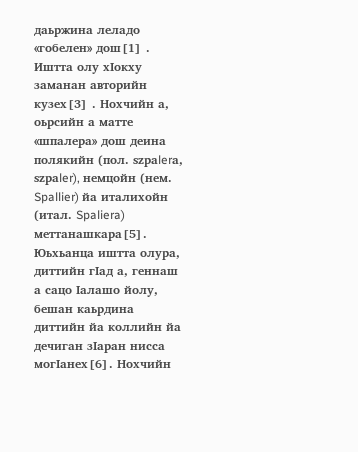даьржина леладо «гобелен» дош[1] . Иштта олу хӀокху заманан авторийн кузех[3] . Нохчийн а, оьрсийн а матте «шпалера» дош деина полякийн (пол. szраlerа, szраler), немцойн (нем. Spallier) йа италихойн (итал. Spaliera) меттанашкара[5]. Юьхьанца иштта олура, диттийн гӀад а, геннаш а сацо Ӏалашо йолу, бешан каьрдина диттийн йа коллийн йа дечиган зӀаран нисса могӀанех[6]. Нохчийн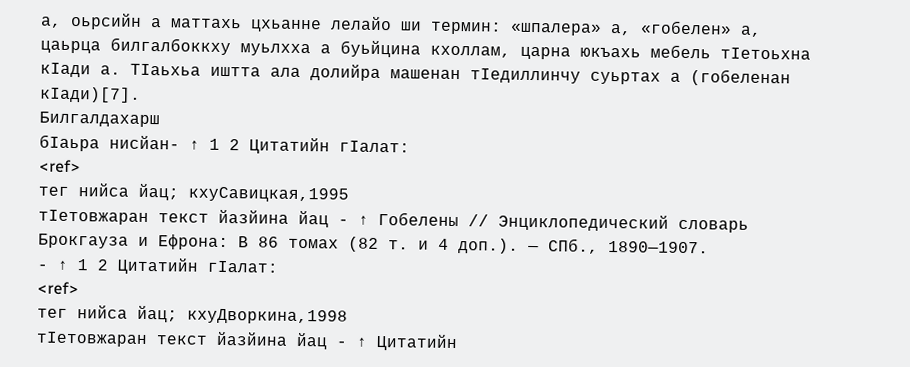а, оьрсийн а маттахь цхьанне лелайо ши термин: «шпалера» а, «гобелен» а, цаьрца билгалбоккху муьлхха а буьйцина кхоллам, царна юкъахь мебель тӀетоьхна кӀади а. ТӀаьхьа иштта ала долийра машенан тӀедиллинчу суьртах а (гобеленан кӀади)[7].
Билгалдахарш
бӀаьра нисйан- ↑ 1 2 Цитатийн гӀалат:
<ref>
тег нийса йац; кхуСавицкая,1995
тIетовжаран текст йазйина йац - ↑ Гобелены // Энциклопедический словарь Брокгауза и Ефрона: В 86 томах (82 т. и 4 доп.). — СПб., 1890—1907.
- ↑ 1 2 Цитатийн гӀалат:
<ref>
тег нийса йац; кхуДворкина,1998
тIетовжаран текст йазйина йац - ↑ Цитатийн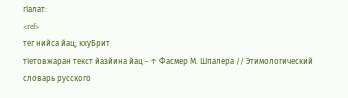гӀалат:
<ref>
тег нийса йац; кхуБрит
тIетовжаран текст йазйина йац - ↑ Фасмер М. Шпалера // Этимологический словарь русского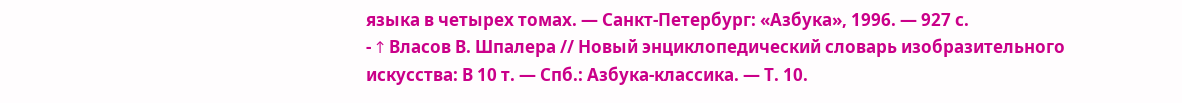языка в четырех томах. — Санкт-Петербург: «Азбука», 1996. — 927 с.
- ↑ Власов В. Шпалера // Новый энциклопедический словарь изобразительного искусства: В 10 т. — Спб.: Азбука-классика. — Т. 10.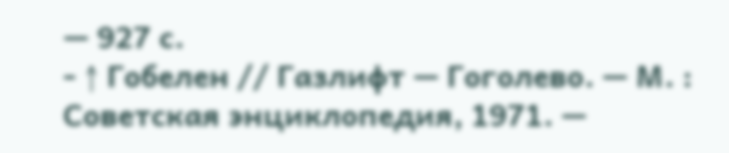— 927 с.
- ↑ Гобелен // Газлифт — Гоголево. — М. : Советская энциклопедия, 1971. —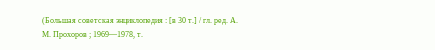(Большая советская энциклопедия : [в 30 т.] / гл. ред. А. М. Прохоров ; 1969—1978, т.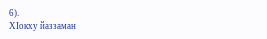6).
ХӀокху йаззаман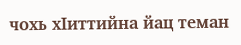чохь хӀиттийна йац теман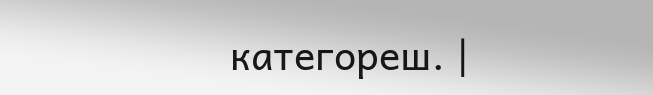категореш. |